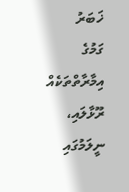ޚަބަރު
ގަމުގެ އިމާރާތްތަކެއް ރޫޅާލައި، ނީލަމުގައި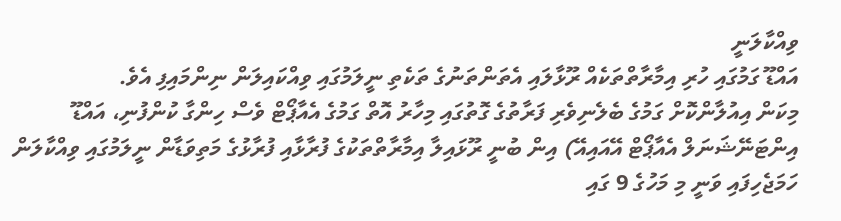ވިއްކާލަނީ
އައްޑޫ ގަމުގައި ހުރި އިމާރާތްތަކެއް ރޫޅާލައި އެތަންތަނުގެ ތަކެތި ނީލަމުގައި ވިއްކައިލަން ނިންމައިފި އެވެ.
މިކަން އިއުލާންކޮށް ގަމުގެ ބެލެނިވެރި ފަރާތުގެ ގޮތުގައި މިހާރު އޮތް ގަމުގެ އެއާޕޯޓް ވެސް ހިންގާ ކުންފުނި، އައްޑޫ އިންޓަނޭޝަނަލް އެއާޕޯޓް އޭއައިއޭ) އިން ބުނީ ރޫޅައިލާ އިމާރާތްތަކުގެ ފުރާޅާއި ފުރާޅުގެ މަތިވަޑާން ނީލަމުގައި ވިއްކާލަން ހަމަޖެހިފައި ވަނީ މި މަހުގެ 9 ގައި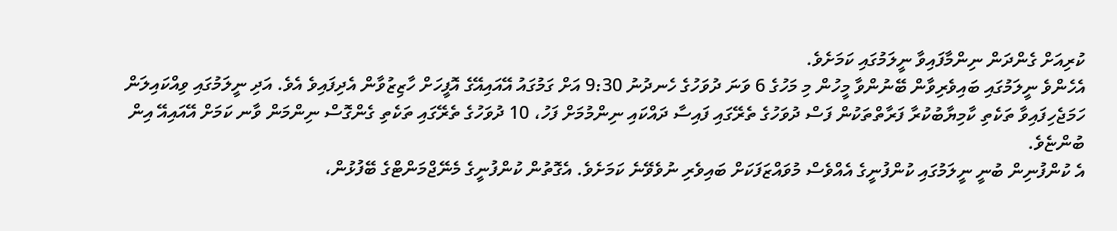ކުރިއަށް ގެންދަން ނިންމާފައިވާ ނީލަމުގައި ކަމަށެވެ.
އެހެންވެ ނީލަމުގައި ބައިވެރިވާން ބޭނުންވާ މީހުން މި މަހުގެ 6 ވަނަ ދުވަހުގެ ހެނދުނު 9:30 އަށް ގަމުގައު އޭއައިއޭގެ އޮފީހަށް ހާޒިޒުވާން އެދިފައިވެ އެވެ. އަދި ނީލަމުގައި ވިއްކައިލަން ހަމަޖެހިފައިވާ ތަކެތި ކާމިޔާބުކުރާ ފަރާތްތަކުން ފަސް ދުވަހުގެ ތެރޭގައި ފައިސާ ދައްކައި ނިންމުމަށް ފަހު، 10 ދުވަހުގެ ތެރޭގައި ތަކެތި ގެންގޮސް ނިންމަން ވާނ ކަމަށް އޭއައިއޭ އިން ބުންޏެވެ.
އެ ކުންފުނިން ބުނީ ނީލަމުގައި ކުންފުނީގެ އެއްވެސް މުވައްޒަފަކަށް ބައިވެރި ނުވެވޭނެ ކަމަށެވެ. އެގޮތުން ކުންފުނީގެ މެނޭޖްމަންޓްގެ ބޭފުޅުން،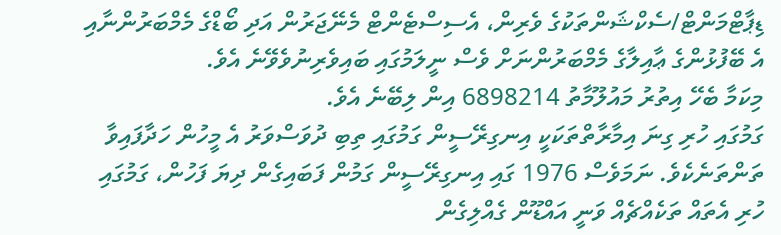ޑިޕާޓްމަންޓް/ސެކްޝަންތަކުގެ ވެރިން، އެސިސްޓެންޓް މެނޭޖަރުން އަދި ބޯޑްގެ މެމްބަރުންނާއި އެ ބޭފުޅުންގެ ޢާއިލާގެ މެމްބަރުންނަށް ވެސް ނީލަމުގައި ބައިވެރިނުވެވޭނެ އެވެ.
މިކަމާ ބެހޭ އިތުރު މައުލޫމާތު 6898214 އިން ލިބޭނެ އެވެ.
ގަމުގައި ހުރި ގިނަ އިމާރާތްތަކަކީ އިނގިރޭސީން ގަމުގައި ތިބި ދުވަސްވަރު އެ މީހުން ހަދާފައިވާ ތަންތަނެކެވެ. ނަމަވެސް 1976 ގައި އިނގިރޭސީން ގަމުން ފަބައިގެން ދިޔަ ފަހުން، ގަމުގައި ހުރި އެތައް ތަކެއްޗެއް ވަނީ އައްޑޫން ގެއްލިގެން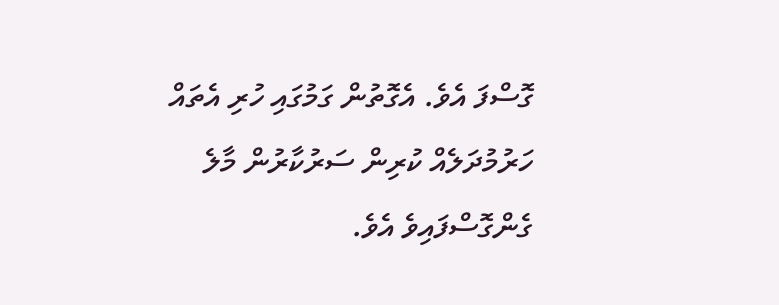ގޮސްފަ އެވެ. އެގޮތުން ގަމުގައި ހުރި އެތައް ހަރުމުދަލެއް ކުރިން ސަރުކާރުން މާލެ ގެންގޮސްފައިވެ އެވެ.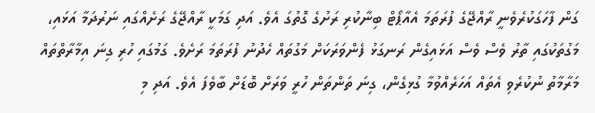ގަން ފާހަގަކުރެވެނީ ރާއްޖޭގެ ފުރަތަމަ އެއާޕޯޓް ބިނާކުރި ރަށުގެ ގޮތުގަ އެވެ. އަދި ގަމަކީ ރާއްޖޭގެ ރަށެއްގައި ނަރުދަމާ އަޅައި، މަގުތަކުގައި ތާރު ވެސް ވެސް އަޅައިގެން ރަނގަޅު ފެންވަރަކަށް މަގުތައް ހެދުނު ފުރަތަމަ ރަށެވެ. ގަމުގައި ހުރި ގިނަ އިމާރާތްތައް މަރާމާތު ނުކުރެވި އެތައް އަހަރެއްވުމާ ގުޅިގެން، ގިނަ ތަންތަން ހުރީ ވަރަށް ބޮޑަށް ބާވެފަ އެވެ. އަދި މި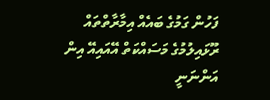ފަހުން ގަމުގެ ބައެއް އިމާރާތްތައް ރޫޅައިލުމުގެ މަސައްކަތް އޭއައިއޭ އިން އަންނަނީ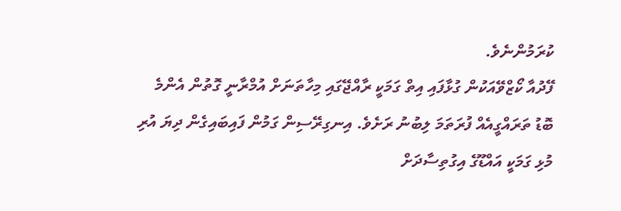ކުރަމުންނެވެ.
ފޭދުއާ ކޯޒްވޭއަކުން ގުޅާފައި އިތް ގަމަކީ ރާއްޖޭގައި މިހާތަނަށް އުމްރާނީ ގޮތުން އެންމެ ބޮޑު ތަރައްގީއެއް ފުރަތަމަ ލިބުނު ރަށެވެ. އިނގިރޭސިން ގަމުން ފައިބައިގެން ދިޔަ އުރި މުޅި ގަމަކީ އައްޑޫގެ އިގުތިސާދަށް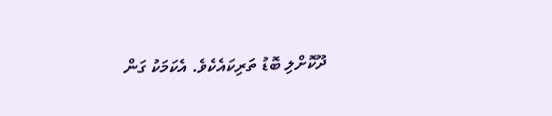ދޫކޮށްލި ބޮޑު ތަރިކައެކެވެ. އެކަމަކު ގަން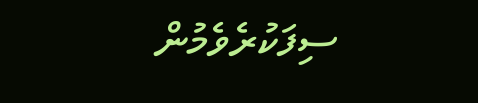ސިފަކުރެވެމުން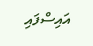އައިސްފައި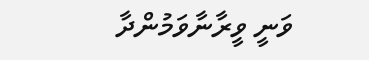ވަނީ ވީރާނާވަމުންދާ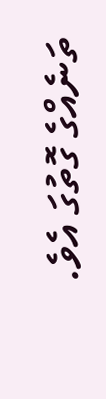ތަނެއްގެ ގޮތުގަ އެވެ.